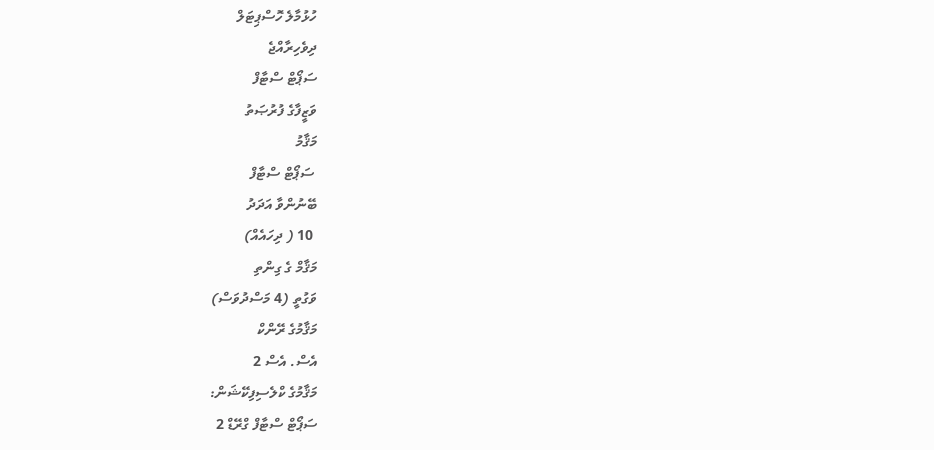ހުޅުމާލެ ހޮސްޕިޓަލް
ދިވެހިރާއްޖެ
ސަޕޯޓް ސްޓާފް
ވަޒީފާގެ ފުރުޞަތު
މަޤާމު
 ސަޕޯޓް ސްޓާފް
ބޭނުންވާ އަދަދު
 10 ( ދިހައެއް)
މަޤާމް ގެ ގިންތި
ވަގުތީ (4 މަސްދުވަސް)
މަޤާމުގެ ރޭންކް
އެސް. އެސް 2
މަޤާމުގެ ކްލެސިފިކޭޝަން:
ސަޕޯޓް ސްޓާފް ގްރޭޑް 2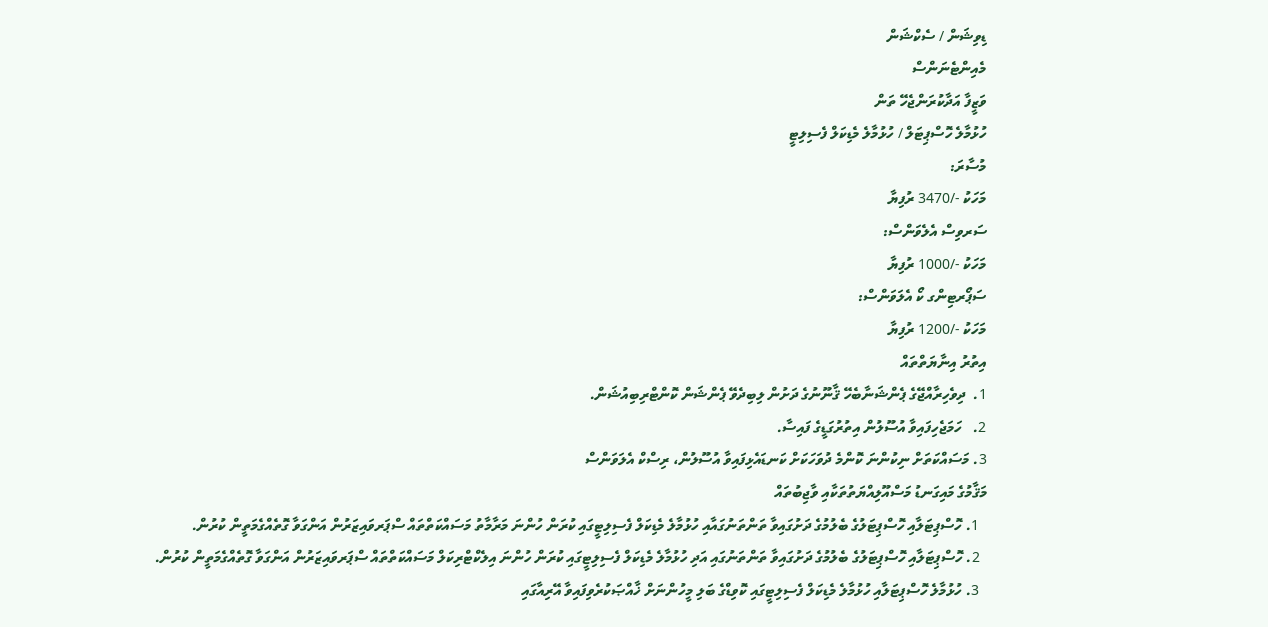ޑިވިޝަން / ސެކްޝަން
މެއިންޓެނަންސް
ވަޒީފާ އަދާކުރަންޖެހޭ ތަން
ހުޅުމާލެ ހޮސްޕިޓަލް / ހުޅުމާލެ މެޑިކަލް ފެސިލިޓީ
މުސާރަ:
މަހަކު -/3470 ރުފިޔާ
ސަރވިސް އެލެވަންސް:
މަހަކު -/1000 ރުފިޔާ
ސަޕޯރޓިންގ ކޯ އެލަވަންސް:
މަހަކު -/1200 ރުފިޔާ
އިތުރު އިނާޔަތްތައް
1.  ދިވެހިރާއްޖޭގެ ޕެންޝަނާބެހޭ ޤާނޫނުގެ ދަށުން ލިބިދެވޭ ޕެންޝަން ކޮންޓްރިބިއުޝަން.
2.   ހަމަޖެހިފައިވާ އުސޫލުން އިތުރުގަޑީގެ ފައިސާ.
3. މަސައްކަތަށް ނިކުންނަ ކޮންމެ ދުވަހަކަށް ކަނޑައެޅިފައިވާ އުސޫލުން، ރިސްކް އެލަވަންސް
މަޤާމުގެ މައިގަނޑު މަސްއޫލިއްޔަތުތަކާއި ވާޖިބުތައް
  1. ހޮސްޕިޓަލާއި ހޮސްޕިޓަލުގެ ބެލުމުގެ ދަށުގައިވާ ތަންތަނުގައާއި ހުޅުމާލެ މެޑިކަލް ފެސިލިޓީގައި ކުރަން ހުންނަ މަރާމާތު މަސައްކަތްތައް ސްޕަރވައިޒަރުން އަންގަވާ ގޮތެއްގެމަތީން ކުރުން.
  2. ހޮސްޕިޓަލާއި ހޮސްޕިޓަލުގެ ބެލުމުގެ ދަށުގައިވާ ތަންތަނުގައި އަދި ހުޅުމާލެ މެޑިކަލް ފެސިލިޓީގައި ކުރަން ހުންނަ އިލެކްޓްރިކަލް މަސައްކަތްތައް ސްޕަރވައިޒަރުން އަންގަވާ ގޮތެއްގެމަތީން ކުރުން.
  3. ހުޅުމާލެ ހޮސްޕިޓަލާއި ހުޅުމާލެ މެޑިކަލް ފެސިލިޓީގައި ކޮވިޑްގެ ބަލި މީހުންނަށް ޚާއްޞަކުރެވިފައިވާ އޭރިއާގައި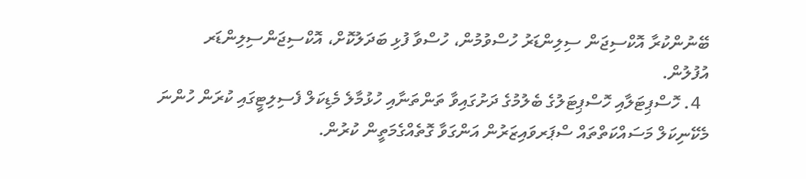ބޭނުންކުރާ އޮކްސިޖަން ސިލިންޑަރު ހުސްވުމުން، ހުސްވާ ފުޅި ބަދަލުކޮށް، އޮކްސިޖަންސިލިންޑަރ އުފުލުން.
  4. ހޮސްޕިޓަލާއި ހޮސްޕިޓަލުގެ ބެލުމުގެ ދަށުގައިވާ ތަންތަނާއި ހުޅުމާލެ މެޑިކަލް ފެސިލިޓީގައި ކުރަން ހުންނަ މެކޭނިކަލް މަސައްކަތްތައް ސްޕަރވައިޒަރުން އަންގަވާ ގޮތެއްގެމަތީން ކުރުން.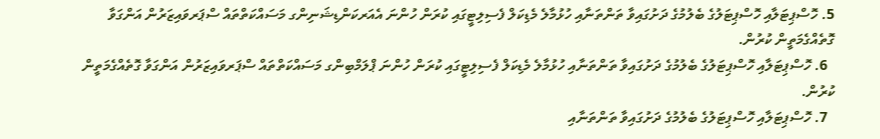5. ހޮސްޕިޓަލާއި ހޮސްޕިޓަލުގެ ބެލުމުގެ ދަށުގައިވާ ތަންތަނާއި ހުޅުމާލެ މެޑިކަލް ފެސިލިޓީގައި ކުރަން ހުންނަ އެއަރކަންޑިޝަނިންގ މަސައްކަތްތައް ސްޕަރވައިޒަރުން އަންގަވާ ގޮތެއްގެމަތީން ކުރުން.
  6. ހޮސްޕިޓަލާއި ހޮސްޕިޓަލުގެ ބެލުމުގެ ދަށުގައިވާ ތަންތަނާއި ހުޅުމާލެ މެޑިކަލް ފެސިލިޓީގައި ކުރަން ހުންނަ ޕްލަމްބިންގ މަސައްކަތްތައް ސްޕަރވައިޒަރުން އަންގަވާ ގޮތެއްގެމަތީން ކުރުން.
  7. ހޮސްޕިޓަލާއި ހޮސްޕިޓަލުގެ ބެލުމުގެ ދަށުގައިވާ ތަންތަނާއި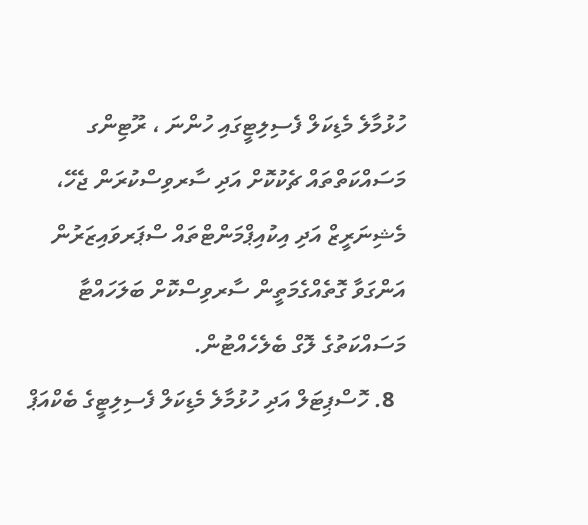ހުޅުމާލެ މެޑިކަލް ފެސިލިޓީގައި ހުންނަ ، ރޫޓިންގ މަސައްކަތްތައް ޗެކުކޮށް އަދި ސާރވިސްކުރަން ޖެހޭ، މެޝިނަރީޒް އަދި އިކުއިޕްމަންޓްތައް ސްޕަރވައިޒަރުން އަންގަވާ ގޮތެއްގެމަތީން ސާރވިސްކޮށް ބަލަހައްޓާ މަސައްކަތުގެ ލޮގް ބެލެހެއްޓުން.
  8. ހޮސްޕިޓަލް އަދި ހުޅުމާލެ މެޑިކަލް ފެސިލިޓީގެ ބެކްއަޕް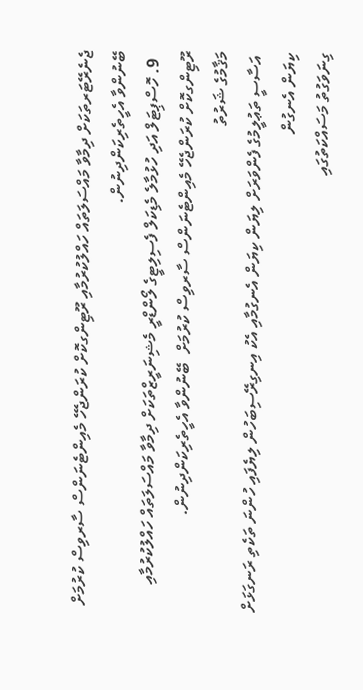ޖެނެރޭޓަރތަކަށް ދިމާވާ މައްސަލަތައް ހައްލުކުރުމާއި ރޫޓިންގކޮށް ކުރަންޖެހޭ މެއިންޓެނަންސް ސާރވިސް ކުރުމަށް ބޭނުންވާ އެހީތެރިކަންދިނުން.
  9. ހޮސްޕިޓަލް އަދި ހުޅުމާލެ މެޑިކަލް ފެސިލިޓީގެ ލޯންޑްރީ މެޝިނަރީޒްތަކަށް ދިމާވާ މައްސަލަތައް ހައްލުކުރުމާއި ރޫޓިންގކޮށް ކުރަންޖެހޭ މެއިންޓެނަންސް ސާރވިސް ކުރުމަށް  ބޭނުންވާ އެހީތެރިކަންދިނުން.
މަޤާމުގެ ޝަރުތު
 އަސާސީ ތަޢުލީމުގެ ފެންވަރަށް ލިޔަން ކިޔަން އެނގުމާއި އެކު އިނގިރޭސިބަހުން ލިޔެފައި ހުންނަ ތަކެތި ރަނގަޅަށް ކިޔަން އެނގުން
ގިނަވަގުތު މަސައްކަތުގައި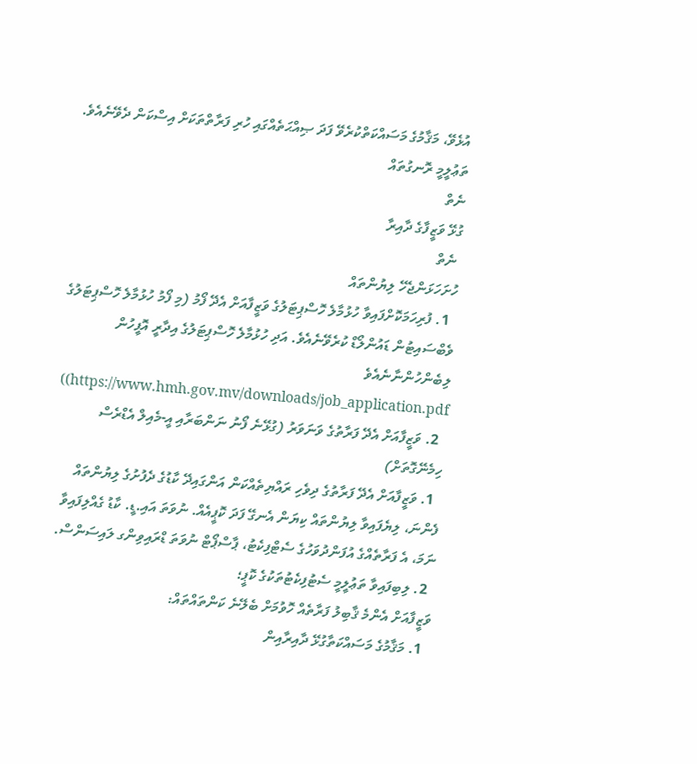އުޅެވޭ، މަޤާމުގެ މަސައްކަތްކުރެވޭ ފަދަ ޞިއްޙަތެއްގައި ހުރި ފަރާތްތަކަށް އިސްކަން ދެވޭނެއެވެ.
ތަޢުލީމީ ރޮނގުތައް
ނެތް
ގުޅޭ ވަޒީފާގެ ދާއިރާ
 ނެތް
ހުށަހަޅަންޖެހޭ ލިޔުންތައް
  1. ފުރިހަމަކޮށްފައިވާ ހުޅުމާލެ ހޮސްޕިޓަލުގެ ވަޒީފާއަށް އެދޭ ފޯމު (މި ފޯމު ހުޅުމާލެ ހޮސްޕިޓަލުގެ ވެބްސައިޓުން ޑައުންލޯޑް ކުރެވޭނެއެވެ. އަދި ހުޅުމާލެ ހޮސްޕިޓަލުގެ އިދާރީ އޮފީހުން ލިބެންހުންނާނެއެވެ https://www.hmh.gov.mv/downloads/job_application.pdf))
  2. ވަޒީފާއަށް އެދޭ ފަރާތުގެ ވަނަވަރު (ގުޅޭނެ ފޯނު ނަންބަރާއި އީ-މެއިލް އެޑްރެސް ހިމެނޭގޮތަށް)
  1. ވަޒީފާއަށް އެދޭ ފަރާތުގެ ދިވެހި ރައްޔިތެއްކަން އަންގައިދޭ ކާޑުގެ ދެފުށުގެ ލިޔުންތައް ފެންނަ، ލިޔެފައިވާ ލިޔުންތައް ކިޔަން އެނގޭ ފަދަ ކޮޕީއެއް. ނުވަތަ އައި.ޑީ. ކާޑު ގެއްލިފައިވާ ނަމަ، އެ ފަރާތެއްގެ އުފަންދުވަހުގެ ސެޓްފިކެޓު، ޕާސްޕޯޓް ނުވަތަ ޑްރައިވިންގ ލައިސަންސް.
  2. ލިބިފައިވާ ތަޢުލީމީ ސެޓުފިކެޓުތަކުގެ ކޮޕީ؛
ވަޒީފާއަށް އެންމެ ޤާބިލު ފަރާތެއް ހޮވުމަށް ބެލޭނެ ކަންތައްތައް:
  1. މަޤާމުގެ މަސައްކަތާގުޅޭ ދާއިރާއިން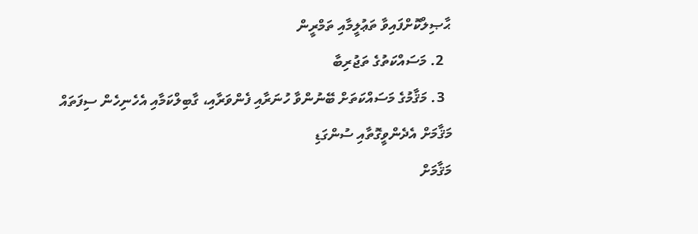ޙާޞިލްކޮށްފައިވާ ތަޢުލީމާއި ތަމްރީން
  2. މަސައްކަތުގެ ތަޖުރިބާ
  3. މަޤާމުގެ މަސައްކަތަށް ބޭނުންވާ ހުނަރާއި ފެންވަރާއި، ގާބިލްކަމާއި އެހެނިހެން ސިފަތައް
މަޤާމަށް އެދެންވީގޮތާއި ސުންގަޑި
މަޤާމަށް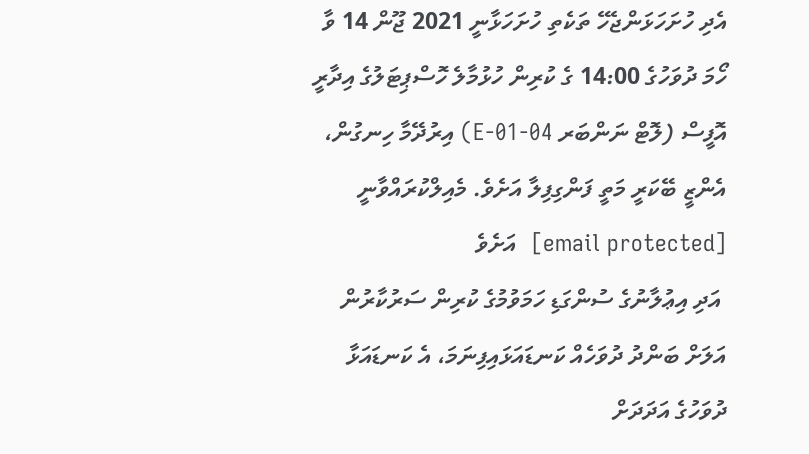އެދި ހުށަހަޅަންޖެހޭ ތަކެތި ހުށަހަޅާނީ 2021 ޖޫން 14 ވާ ހޯމަ ދުވަހުގެ 14:00 ގެ ކުރިން ހުޅުމާލެ ހޮސްޕިޓަލުގެ އިދާރީ އޮފީސް (ލޮޓް ނަންބަރ 04-01-E) އިރުދޭމާ ހިނގުން، އެންޒީ ބޭކަރީ މަތީ ފަންގިފިލާ އަށެވެ. މެއިލްކުރައްވާނީ  [email protected]  އަށެވެ
 އަދި އިޢުލާނުގެ ސުންގަޑި ހަމަވުމުގެ ކުރިން ސަރުކާރުން އަލަށް ބަންދު ދުވަހެއް ކަނޑައަޅައިފިނަމަ، އެ ކަނޑައަޅާ ދުވަހުގެ އަދަދަށް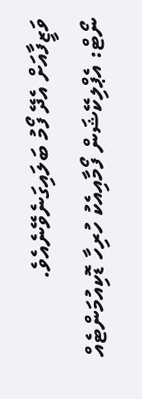ވަޒީފާއަށް އެދޭ ފޯމު ބަލައިގަނެވޭނެއެވެ.
ނޯޓް: އެޕްލިކޭޝަން ފޯމާއިއެކު ހުރިހާ ޑޮކިއުމަންޓެއް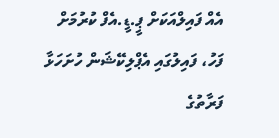އެއް ފައިލްއަކަށް ޕީ.ޑީ.އެފް ކުރުމަށް ފަހު، ފައިލުގައި އެޕްލިކޭޝަން ހުށަހަޅާ ފަރާތުގެ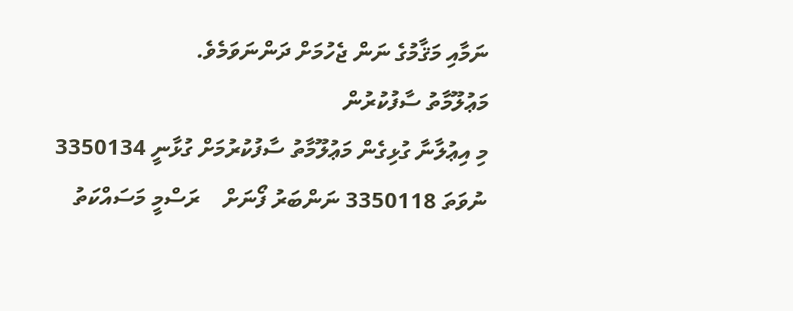ނަމާއި މަޤާމުގެ ނަން ޖެހުމަށް ދަންނަވަމެވެ.
މަޢުލޫމާތު ސާފުކުރުން
މި އިޢުލާނާ ގުޅިގެން މަޢުލޫމާތު ސާފުކުރުމަށް ގުޅާނީ 3350134 ނުވަތަ 3350118 ނަންބަރު ފޯނަށް    ރަސްމީ މަސައްކަތު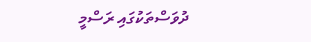ދުވަސްތަކުގައި ރަސްމީ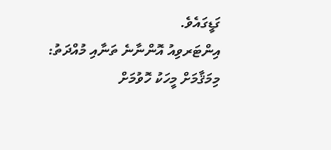ގަޑީގައެވެ.
އިންޓަރވިއު އޮންނާނެ ތަނާއި މުއްދަތު:
މިމަޤާމަށް މީހަކު ހޮވުމަށް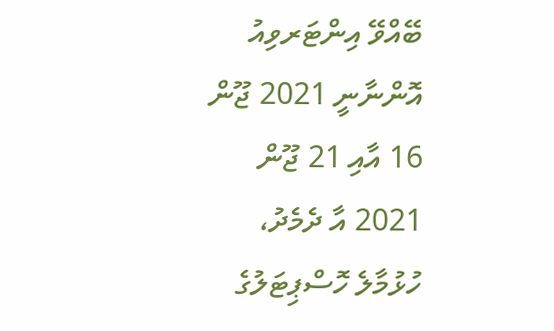ބޭއްވޭ އިންޓަރވިއު އޮންނާނީ 2021 ޖޫން 16 އާއި 21 ޖޫން 2021 އާ ދެމެދު، ހުޅުމާލެ ހޮސްޕިޓަލުގެ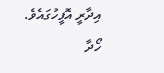އިދާރީ އޮފީހުގައެވެ.
ހޯދާ